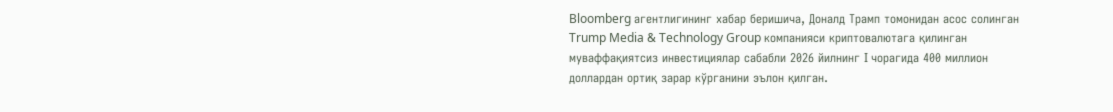Bloomberg агентлигининг хабар беришича, Доналд Трамп томонидан асос солинган Trump Media & Technology Group компанияси криптовалютага қилинган муваффақиятсиз инвестициялар сабабли 2026 йилнинг I чорагида 400 миллион доллардан ортиқ зарар кўрганини эълон қилган.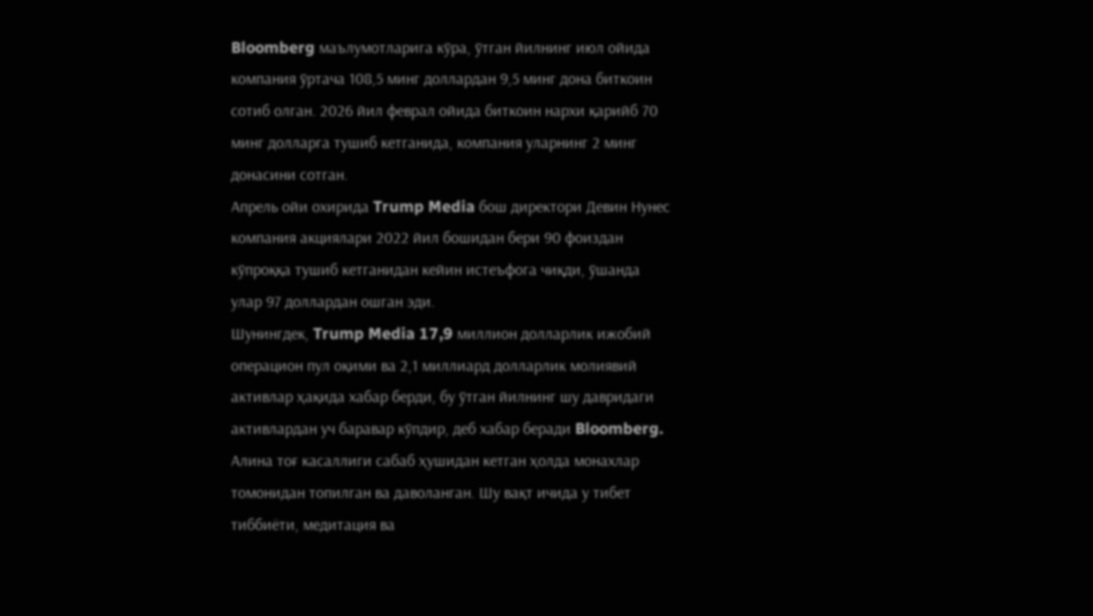Bloomberg маълумотларига кўра, ўтган йилнинг июл ойида компания ўртача 108,5 минг доллардан 9,5 минг дона биткоин сотиб олган. 2026 йил феврал ойида биткоин нархи қарийб 70 минг долларга тушиб кетганида, компания уларнинг 2 минг донасини сотган.
Апрель ойи охирида Trump Media бош директори Девин Нунес компания акциялари 2022 йил бошидан бери 90 фоиздан кўпроққа тушиб кетганидан кейин истеъфога чиқди, ўшанда улар 97 доллардан ошган эди.
Шунингдек, Trump Media 17,9 миллион долларлик ижобий операцион пул оқими ва 2,1 миллиард долларлик молиявий активлар ҳақида хабар берди, бу ўтган йилнинг шу давридаги активлардан уч баравар кўпдир, деб хабар беради Bloomberg.
Алина тоғ касаллиги сабаб ҳушидан кетган ҳолда монахлар томонидан топилган ва даволанган. Шу вақт ичида у тибет тиббиёти, медитация ва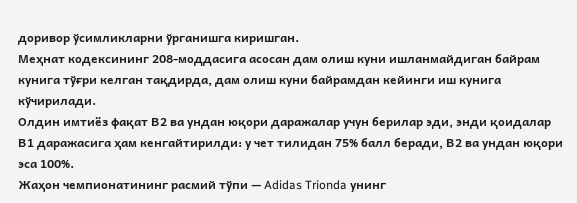доривор ўсимликларни ўрганишга киришган.
Меҳнат кодексининг 208-моддасига асосан дам олиш куни ишланмайдиган байрам кунига тўғри келган тақдирда, дам олиш куни байрамдан кейинги иш кунига кўчирилади.
Олдин имтиёз фақат В2 ва ундан юқори даражалар учун берилар эди, энди қоидалар В1 даражасига ҳам кенгайтирилди: у чет тилидан 75% балл беради, В2 ва ундан юқори эса 100%.
Жаҳон чемпионатининг расмий тўпи — Adidas Trionda унинг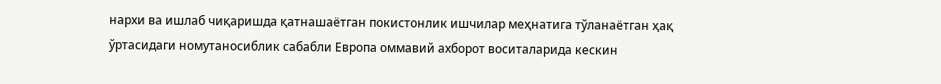нархи ва ишлаб чиқаришда қатнашаётган покистонлик ишчилар меҳнатига тўланаётган ҳақ ўртасидаги номутаносиблик сабабли Европа оммавий ахборот воситаларида кескин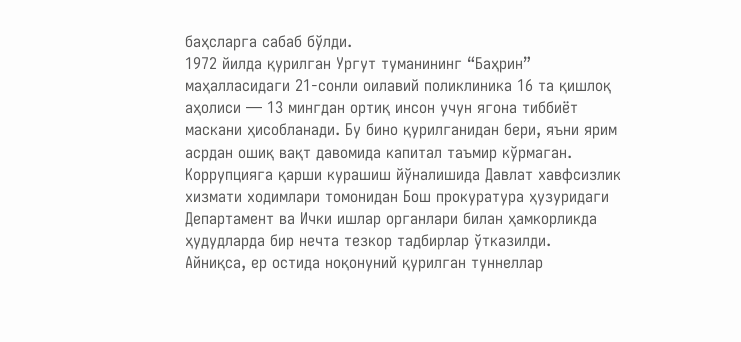баҳсларга сабаб бўлди.
1972 йилда қурилган Ургут туманининг “Баҳрин” маҳалласидаги 21-сонли оилавий поликлиника 16 та қишлоқ аҳолиси — 13 мингдан ортиқ инсон учун ягона тиббиёт маскани ҳисобланади. Бу бино қурилганидан бери, яъни ярим асрдан ошиқ вақт давомида капитал таъмир кўрмаган.
Коррупцияга қарши курашиш йўналишида Давлат хавфсизлик хизмати ходимлари томонидан Бош прокуратура ҳузуридаги Департамент ва Ички ишлар органлари билан ҳамкорликда ҳудудларда бир нечта тезкор тадбирлар ўтказилди.
Айниқса, ер остида ноқонуний қурилган туннеллар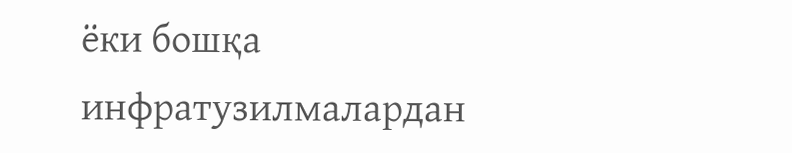ёки бошқа инфратузилмалардан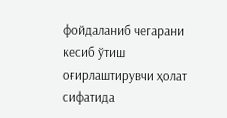фойдаланиб чегарани кесиб ўтиш оғирлаштирувчи ҳолат сифатида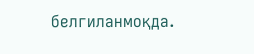белгиланмоқда.